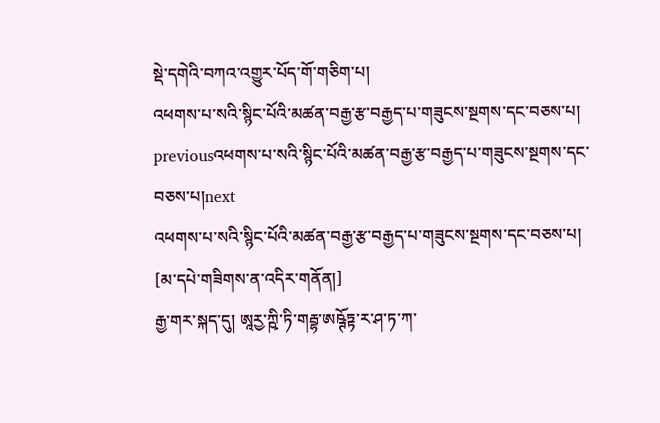སྡེ་དགེའི་བཀའ་འགྱུར་པོད་གོ་གཅིག་པ།
འཕགས་པ་སའི་སྙིང་པོའི་མཚན་བརྒྱ་རྩ་བརྒྱད་པ་གཟུངས་སྔགས་དང་བཅས་པ།
previousའཕགས་པ་སའི་སྙིང་པོའི་མཚན་བརྒྱ་རྩ་བརྒྱད་པ་གཟུངས་སྔགས་དང་བཅས་པ།next
འཕགས་པ་སའི་སྙིང་པོའི་མཚན་བརྒྱ་རྩ་བརྒྱད་པ་གཟུངས་སྔགས་དང་བཅས་པ།
[མ་དཔེ་གཟིགས་ན་འདིར་གནོན།]
རྒྱ་གར་སྐད་དུ། ཨཱཪྱ་ཀྵི་ཏི་གརྦྷ་ཨཥྚོཏྟ་ར་ཤ་ཏ་ཀ་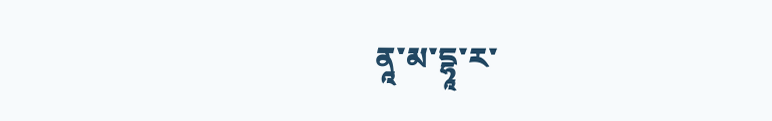ནཱ་མ་དྷཱ་ར་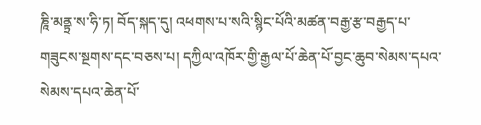ཎཱི་མནྟྲ་ས་ཧི་ཏ། བོད་སྐད་དུ། འཕགས་པ་སའི་སྙིང་པོའི་མཚན་བརྒྱ་རྩ་བརྒྱད་པ་གཟུངས་སྔགས་དང་བཅས་པ། དཀྱིལ་འཁོར་གྱི་རྒྱལ་པོ་ཆེན་པོ་བྱང་ཆུབ་སེམས་དཔའ་སེམས་དཔའ་ཆེན་པོ་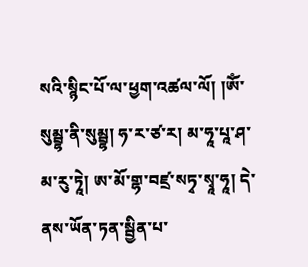སའི་སྙིང་པོ་ལ་ཕྱག་འཚལ་ལོ། །ཨོཾ་སུམྦྷ་ནི་སུམྦྷ། ཧ་ར་ཙ་ར། མ་ཧཱ་པཱ་ཤ་མ་རུ་ཏཱེ། ཨ་མོ་གྷ་བཛྲ་སཏྭ་སྭཱ་ཧཱ། དེ་ནས་ཡོན་ཏན་སྦྱིན་པ་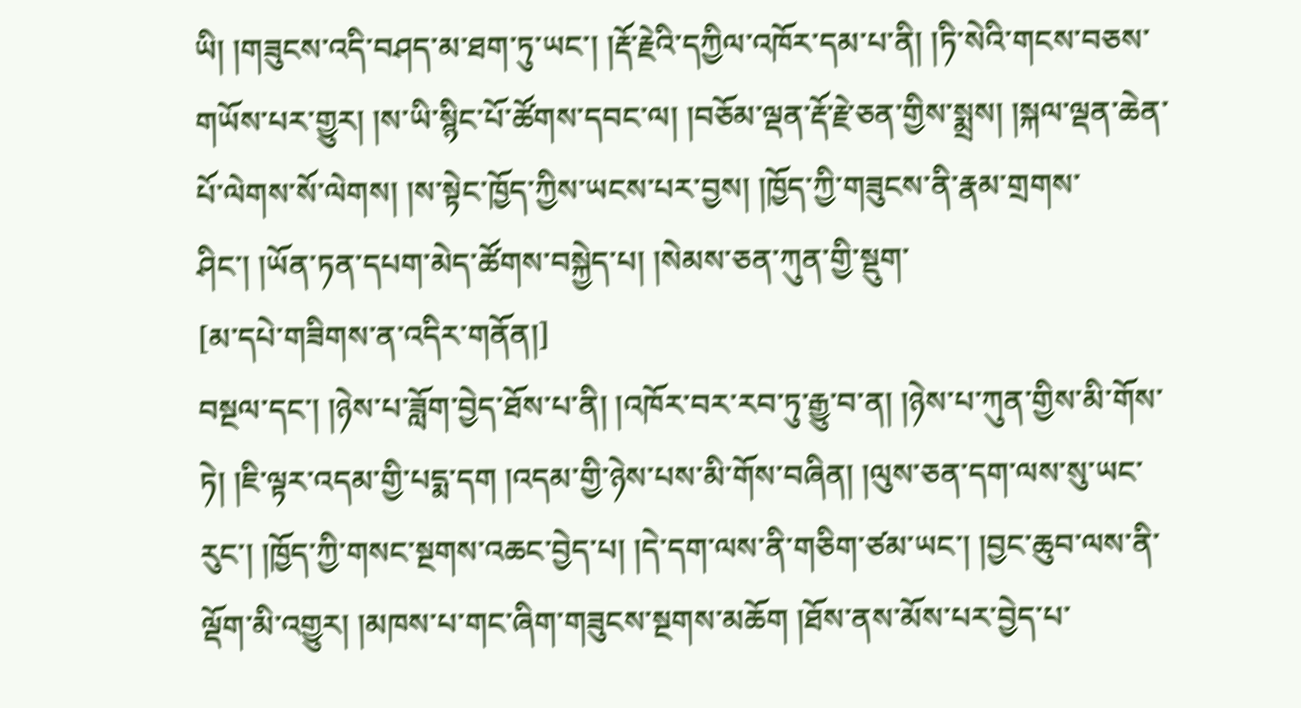ཡི། །གཟུངས་འདི་བཤད་མ་ཐག་ཏུ་ཡང་། །རྡོ་རྗེའི་དཀྱིལ་འཁོར་དམ་པ་ནི། །ཏི་སེའི་གངས་བཅས་གཡོས་པར་གྱུར། །ས་ཡི་སྙིང་པོ་ཚོགས་དབང་ལ། །བཅོམ་ལྡན་རྡོ་རྗེ་ཅན་གྱིས་སྨྲས། །སྐལ་ལྡན་ཆེན་པོ་ལེགས་སོ་ལེགས། །ས་སྟེང་ཁྱོད་ཀྱིས་ཡངས་པར་བྱས། །ཁྱོད་ཀྱི་གཟུངས་ནི་རྣམ་གྲགས་ཤིང་། །ཡོན་ཏན་དཔག་མེད་ཚོགས་བསྐྱེད་པ། །སེམས་ཅན་ཀུན་གྱི་སྡུག་
[མ་དཔེ་གཟིགས་ན་འདིར་གནོན།]
བསྔལ་དང་། །ཉེས་པ་ཟློག་བྱེད་ཐོས་པ་ནི། །འཁོར་བར་རབ་ཏུ་རྒྱུ་བ་ན། །ཉེས་པ་ཀུན་གྱིས་མི་གོས་ཏེ། །ཇི་ལྟར་འདམ་གྱི་པདྨ་དག །འདམ་གྱི་ཉེས་པས་མི་གོས་བཞིན། །ལུས་ཅན་དག་ལས་སུ་ཡང་རུང་། །ཁྱོད་ཀྱི་གསང་སྔགས་འཆང་བྱེད་པ། །དེ་དག་ལས་ནི་གཅིག་ཙམ་ཡང་། །བྱང་ཆུབ་ལས་ནི་ལྡོག་མི་འགྱུར། །མཁས་པ་གང་ཞིག་གཟུངས་སྔགས་མཆོག །ཐོས་ནས་མོས་པར་བྱེད་པ་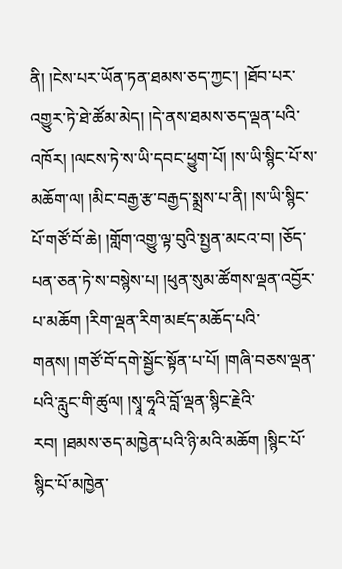ནི། །ངེས་པར་ཡོན་ཏན་ཐམས་ཅད་ཀྱང་། །ཐོབ་པར་འགྱུར་ཏེ་ཐེ་ཚོམ་མེད། །དེ་ནས་ཐམས་ཅད་ལྡན་པའི་འཁོར། །ལངས་ཏེ་ས་ཡི་དབང་ཕྱུག་པོ། །ས་ཡི་སྙིང་པོ་ས་མཆོག་ལ། །མིང་བརྒྱ་རྩ་བརྒྱད་སྨྲས་པ་ནི། །ས་ཡི་སྙིང་པོ་གཙོ་བོ་ཆེ། །གློག་འགྱུ་ལྟ་བུའི་སྤྱན་མངའ་བ། །ཅོད་པན་ཅན་ཏེ་ས་བསྙེས་པ། །ཕུན་སུམ་ཚོགས་ལྡན་འབྱོར་པ་མཆོག །རིག་ལྡན་རིག་མཛད་མཆོད་པའི་གནས། །གཙོ་བོ་དགེ་སྦྱོང་སྟོན་པ་པོ། །གཞི་བཅས་ལྡན་པའི་རླུང་གི་ཚུལ། །སྭཱ་ཧཱའི་བློ་ལྡན་སྙིང་རྗེའི་རབ། །ཐམས་ཅད་མཁྱེན་པའི་ཉི་མའི་མཆོག །སྙིང་པོ་སྙིང་པོ་མཁྱེན་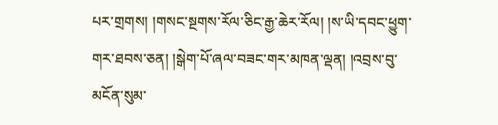པར་གྲགས། །གསང་སྔགས་རོལ་ཅིང་རྒྱ་ཆེར་རོལ། །ས་ཡི་དབང་ཕྱུག་གར་ཐབས་ཅན། །སྒེག་པོ་ཞལ་བཟང་གར་མཁན་ལྡན། །འབྲས་བུ་མངོན་སུམ་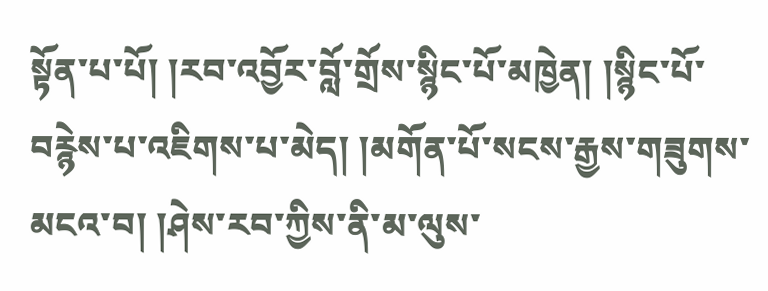སྟོན་པ་པོ། །རབ་འབྱོར་བློ་གྲོས་སྙིང་པོ་མཁྱེན། །སྙིང་པོ་བརྙེས་པ་འཇིགས་པ་མེད། །མགོན་པོ་སངས་རྒྱས་གཟུགས་མངའ་བ། །ཤེས་རབ་ཀྱིས་ནི་མ་ལུས་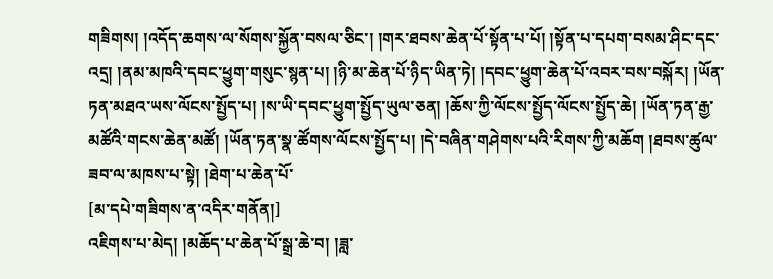གཟིགས། །འདོད་ཆགས་ལ་སོགས་སྐྱོན་བསལ་ཅིང་། །གར་ཐབས་ཆེན་པོ་སྟོན་པ་པོ། །སྟོན་པ་དཔག་བསམ་ཤིང་དང་འདྲ། །ནམ་མཁའི་དབང་ཕྱུག་གསུང་སྙན་པ། །ཉི་མ་ཆེན་པོ་ཉིད་ཡིན་ཏེ། །དབང་ཕྱུག་ཆེན་པོ་འབར་བས་བསྐོར། །ཡོན་ཏན་མཐའ་ཡས་ལོངས་སྤྱོད་པ། །ས་ཡི་དབང་ཕྱུག་སྤྱོད་ཡུལ་ཅན། །ཆོས་ཀྱི་ལོངས་སྤྱོད་ལོངས་སྤྱོད་ཆེ། །ཡོན་ཏན་རྒྱ་མཚོའི་གངས་ཆེན་མཚོ། །ཡོན་ཏན་སྣ་ཚོགས་ལོངས་སྤྱོད་པ། །དེ་བཞིན་གཤེགས་པའི་རིགས་ཀྱི་མཆོག །ཐབས་ཚུལ་ཟབ་ལ་མཁས་པ་སྟེ། །ཐེག་པ་ཆེན་པོ་
[མ་དཔེ་གཟིགས་ན་འདིར་གནོན།]
འཇིགས་པ་མེད། །མཆོད་པ་ཆེན་པོ་སྒྲ་ཆེ་བ། །ཟླ་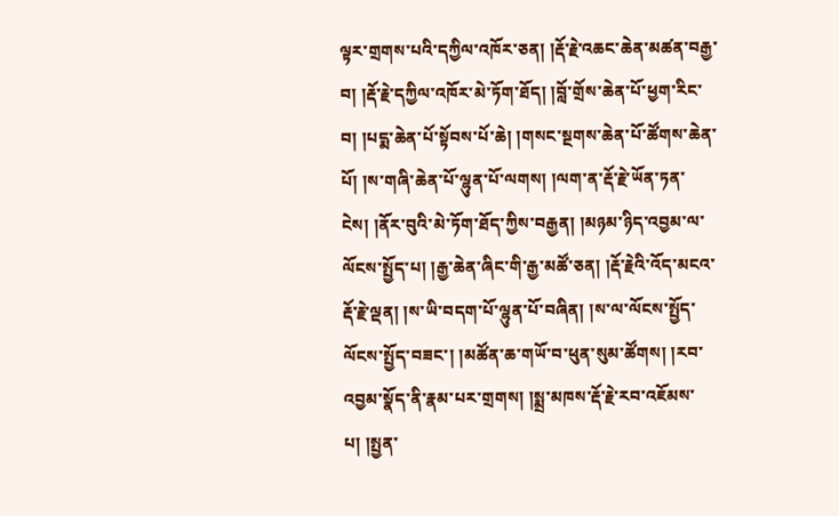ལྟར་གྲགས་པའི་དཀྱིལ་འཁོར་ཅན། །རྡོ་རྗེ་འཆང་ཆེན་མཚན་བརྒྱ་བ། །རྡོ་རྗེ་དཀྱིལ་འཁོར་མེ་ཏོག་ཐོད། །བློ་གྲོས་ཆེན་པོ་ཕྱག་རིང་བ། །པདྨ་ཆེན་པོ་སྟོབས་པོ་ཆེ། །གསང་སྔགས་ཆེན་པོ་ཚོགས་ཆེན་པོ། །ས་གཞི་ཆེན་པོ་ལྷུན་པོ་ལགས། །ལག་ན་རྡོ་རྗེ་ཡོན་ཏན་ངེས། །ནོར་བུའི་མེ་ཏོག་ཐོད་ཀྱིས་བརྒྱན། །མཉམ་ཉིད་འབྱམ་ལ་ལོངས་སྤྱོད་པ། །རྒྱ་ཆེན་ཞིང་གི་རྒྱ་མཚོ་ཅན། །རྡོ་རྗེའི་འོད་མངའ་རྡོ་རྗེ་ལྡན། །ས་ཡི་བདག་པོ་ལྷུན་པོ་བཞིན། །ས་ལ་ལོངས་སྤྱོད་ལོངས་སྤྱོད་བཟང་། །མཚོན་ཆ་གཡོ་བ་ཕུན་སུམ་ཚོགས། །རབ་འབྱམ་སྣོད་ནི་རྣམ་པར་གྲགས། །སྨྲ་མཁས་རྡོ་རྗེ་རབ་འཇོམས་པ། །སྤྱན་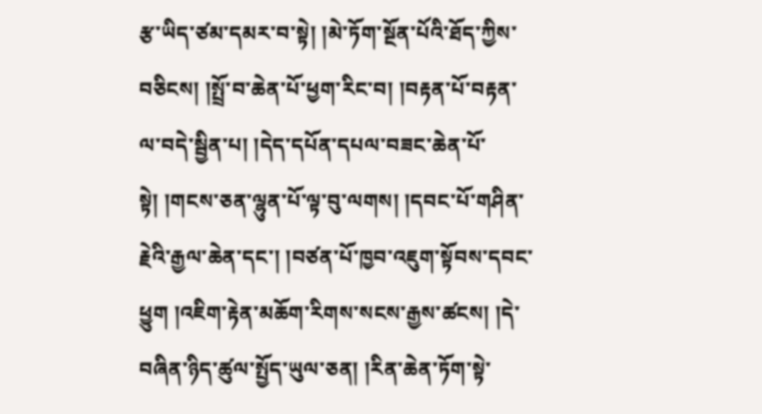རྩ་ཡིད་ཙམ་དམར་བ་སྟེ། །མེ་ཏོག་སྔོན་པོའི་ཐོད་ཀྱིས་བཅིངས། །སྤྲོ་བ་ཆེན་པོ་ཕྱག་རིང་བ། །བརྟན་པོ་བརྟན་ལ་བདེ་སྦྱིན་པ། །དེད་དཔོན་དཔལ་བཟང་ཆེན་པོ་སྟེ། །གངས་ཅན་ལྷུན་པོ་ལྟ་བུ་ལགས། །དབང་པོ་གཤིན་རྗེའི་རྒྱལ་ཆེན་དང་། །བཙན་པོ་ཁྱབ་འཇུག་སྟོབས་དབང་ཕྱུག །འཇིག་རྟེན་མཆོག་རིགས་སངས་རྒྱས་ཚངས། །དེ་བཞིན་ཉིད་ཚུལ་སྤྱོད་ཡུལ་ཅན། །རིན་ཆེན་ཏོག་སྟེ་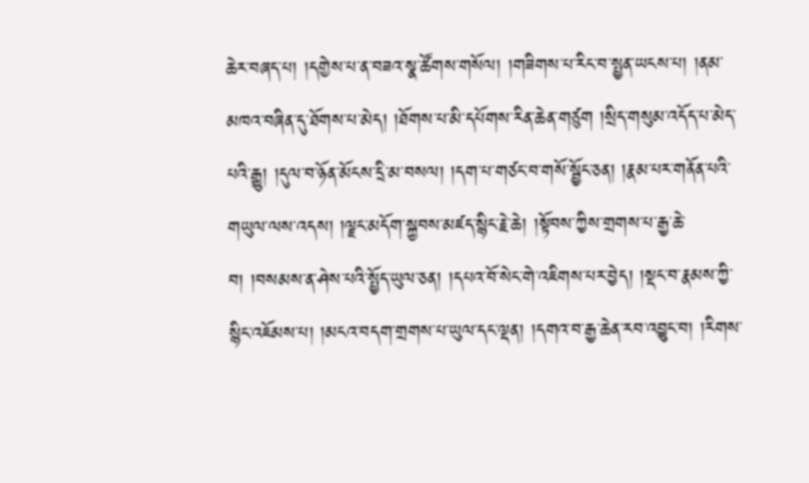ཆེར་བཞད་པ། །དགྱེས་པ་ན་བཟའ་སྣ་ཚོགས་གསོལ། །གཟིགས་པ་རིང་བ་སྤྱན་ཡངས་པ། །ནམ་མཁའ་བཞིན་དུ་ཐོགས་པ་མེད། །ཐོགས་པ་མི་དཔོགས་རིན་ཆེན་གཙུག །སྲིད་གསུམ་འདོད་པ་མེད་པའི་རྒྱུ། །དུལ་བ་ཉོན་མོངས་དྲི་མ་བསལ། །དག་པ་གཙང་བ་གསོ་སྦྱོང་ཅན། །རྣམ་པར་གནོན་པའི་གཡུལ་ལས་འདས། །ལྗང་མདོག་སྐྱབས་མཛད་སྙིང་རྗེ་ཆེ། །སྟོབས་ཀྱིས་གྲགས་པ་རྒྱ་ཆེ་བ། །བསམས་ན་ཤེས་པའི་སྤྱོད་ཡུལ་ཅན། །དཔའ་བོ་སེང་གེ་འཇིགས་པར་བྱེད། །སྡང་བ་རྣམས་ཀྱི་སྙིང་འཇོམས་པ། །མངའ་བདག་གྲགས་པ་ཡུལ་དང་ལྡན། །དགའ་བ་རྒྱ་ཆེན་རབ་འབྱུང་བ། །རིགས་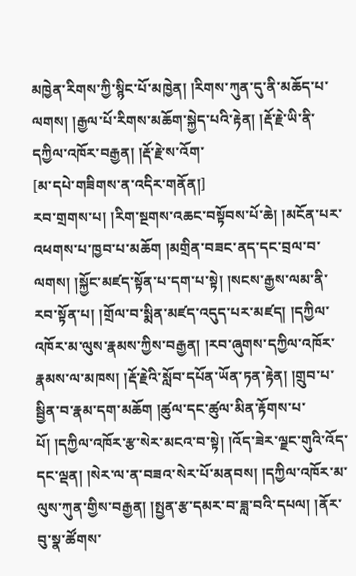མཁྱེན་རིགས་ཀྱི་སྙིང་པོ་མཁྱེན། །རིགས་ཀུན་དུ་ནི་མཆོད་པ་ལགས། །རྒྱལ་པོ་རིགས་མཆོག་སྐྱེད་པའི་རྟེན། །རྡོ་རྗེ་ཡི་ནི་དཀྱིལ་འཁོར་བརྒྱན། །རྡོ་རྗེ་ས་འོག་
[མ་དཔེ་གཟིགས་ན་འདིར་གནོན།]
རབ་གྲགས་པ། །རིག་སྔགས་འཆང་བསྟོབས་པོ་ཆེ། །མངོན་པར་འཕགས་པ་ཁྱབ་པ་མཆོག །མགྲིན་བཟང་ནད་དང་བྲལ་བ་ལགས། །སྐྱོང་མཛད་སྟོན་པ་དག་པ་སྟེ། །སངས་རྒྱས་ལམ་ནི་རབ་སྟོན་པ། །གྲོལ་བ་སྨིན་མཛད་འདུད་པར་མཛད། །དཀྱིལ་འཁོར་མ་ལུས་རྣམས་ཀྱིས་བརྒྱན། །རབ་ཞུགས་དཀྱིལ་འཁོར་རྣམས་ལ་མཁས། །རྡོ་རྗེའི་སློབ་དཔོན་ཡོན་ཏན་རྟེན། །གྲུབ་པ་སྦྱིན་བ་རྣམ་དག་མཆོག །ཚུལ་དང་ཚུལ་མིན་རྟོགས་པ་པོ། །དཀྱིལ་འཁོར་རྩ་སེར་མངའ་བ་སྟེ། །འོད་ཟེར་ལྗང་གུའི་འོད་དང་ལྡན། །སེར་ལ་ན་བཟའ་སེར་པོ་མནབས། །དཀྱིལ་འཁོར་མ་ལུས་ཀུན་གྱིས་བརྒྱན། །སྤྱན་རྩ་དམར་བ་ཟླ་བའི་དཔལ། །ནོར་བུ་སྣ་ཚོགས་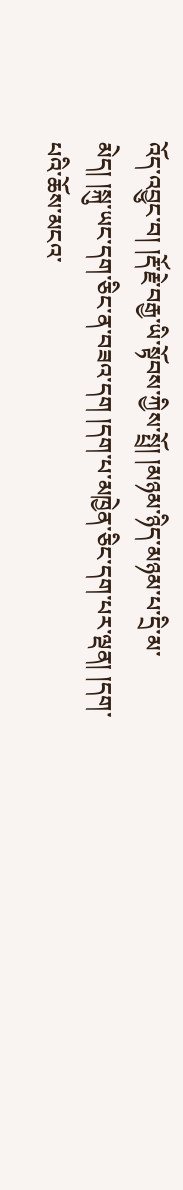འོད་འབྱུང་བ། །རྡོ་རྗེ་བརྒྱ་ཡི་སྟོབས་ཀྱིས་སྤྲོ། །མཉམ་ཉིད་མཉམ་པ་དྲི་མ་མེད། །སྐུ་ཡང་དག་ཅིང་ན་བཟའ་དག །དག་པ་མཁྱེན་ཅིང་དག་པར་ལྡན། །དག་པའི་ཆོས་མངའ་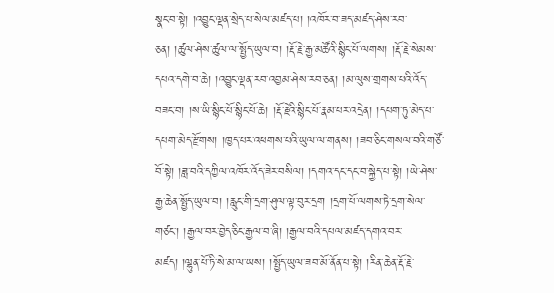སྣང་བ་སྟེ། །འབྱུང་ལྡན་སྲེད་པ་སེལ་མཛད་པ། །འཁོར་བ་ཟད་མཛད་ཤེས་རབ་ཅན། །ཚུལ་ཤེས་ཚུལ་ལ་སྤྱོད་ཡུལ་བ། །རྡོ་རྗེ་རྒྱ་མཚོའི་སྙིང་པོ་ལགས། །རྡོ་རྗེ་སེམས་དཔའ་དགེ་བ་ཆེ། །འབྱུང་ལྡན་རབ་འབྱམ་ཤེས་རབ་ཅན། །མ་ལུས་གྲགས་པའི་འོད་བཟང་བ། །ས་ཡི་སྙིང་པོ་སྙིང་པོ་ཆེ། །རྡོ་རྗེའི་སྙིང་པོ་རྣམ་པར་འདྲེན། །དཔག་ཏུ་མེད་པ་དཔག་མེད་རྫོགས། །ཁྱད་པར་འཕགས་པའི་ཡུལ་ལ་གནས། །ཟབ་ཅིང་གསལ་བའི་གཙོ་བོ་སྟེ། །ཟླ་བའི་དཀྱིལ་འཁོར་འོད་ཟེར་བསིལ། །དགའ་དང་དང་བ་སྐྱེད་པ་སྟེ། །ཡེ་ཤེས་རྒྱ་ཆེན་སྤྱོད་ཡུལ་བ། །རླུང་གི་དྲག་ཤུལ་ལྟ་བུར་དྲག །དྲག་པོ་ལགས་ཏེ་དྲག་སེལ་གཙང་། །རྒྱལ་བར་བྱེད་ཅིང་རྒྱལ་བ་ཞི། །རྒྱལ་བའི་དཔལ་མཛད་དགའ་བར་མཛད། །ལྷུན་པོ་ཏི་སེ་མ་ལ་ཡས། །སྤྱོད་ཡུལ་ཟབ་མོ་ནོན་པ་སྟེ། །རིན་ཆེན་རྡོ་རྗེ་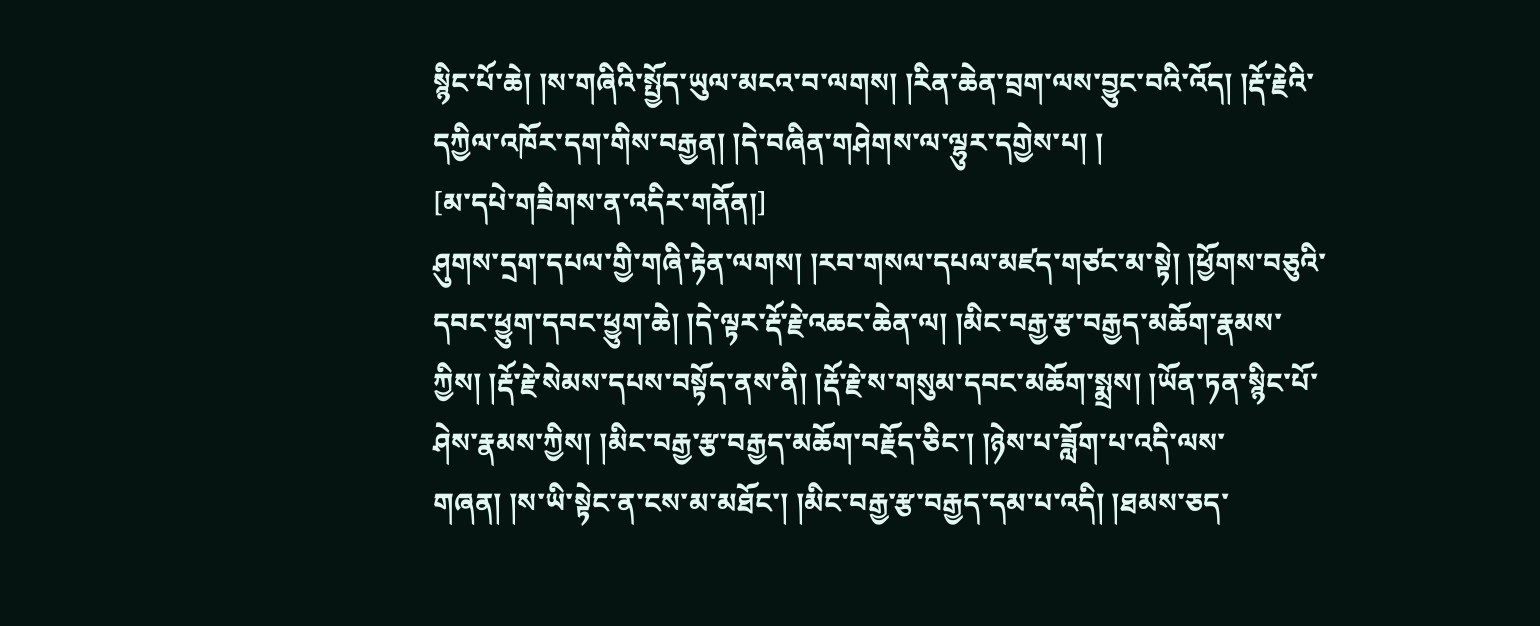སྙིང་པོ་ཆེ། །ས་གཞིའི་སྤྱོད་ཡུལ་མངའ་བ་ལགས། །རིན་ཆེན་བྲག་ལས་བྱུང་བའི་འོད། །རྡོ་རྗེའི་དཀྱིལ་འཁོར་དག་གིས་བརྒྱན། །དེ་བཞིན་གཤེགས་ལ་ལྷུར་དགྱེས་པ། །
[མ་དཔེ་གཟིགས་ན་འདིར་གནོན།]
ཤུགས་དྲག་དཔལ་གྱི་གཞི་རྟེན་ལགས། །རབ་གསལ་དཔལ་མཛད་གཙང་མ་སྟེ། །ཕྱོགས་བཅུའི་དབང་ཕྱུག་དབང་ཕྱུག་ཆེ། །དེ་ལྟར་རྡོ་རྗེ་འཆང་ཆེན་ལ། །མིང་བརྒྱ་རྩ་བརྒྱད་མཆོག་རྣམས་ཀྱིས། །རྡོ་རྗེ་སེམས་དཔས་བསྟོད་ནས་ནི། །རྡོ་རྗེ་ས་གསུམ་དབང་མཆོག་སྨྲས། །ཡོན་ཏན་སྙིང་པོ་ཤེས་རྣམས་ཀྱིས། །མིང་བརྒྱ་རྩ་བརྒྱད་མཆོག་བརྗོད་ཅིང་། །ཉེས་པ་ཟློག་པ་འདི་ལས་གཞན། །ས་ཡི་སྟེང་ན་ངས་མ་མཐོང་། །མིང་བརྒྱ་རྩ་བརྒྱད་དམ་པ་འདི། །ཐམས་ཅད་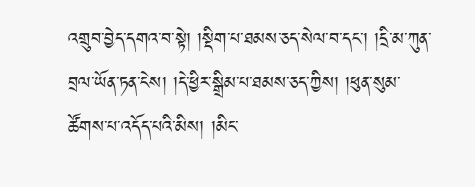འགྲུབ་བྱེད་དགའ་བ་སྟེ། །སྡིག་པ་ཐམས་ཅད་སེལ་བ་དང་། །དྲི་མ་ཀུན་བྲལ་ཡོན་ཏན་ངེས། །དེ་ཕྱིར་སྒྲིམ་པ་ཐམས་ཅད་ཀྱིས། །ཕུན་སུམ་ཚོགས་པ་འདོད་པའི་མིས། །མིང་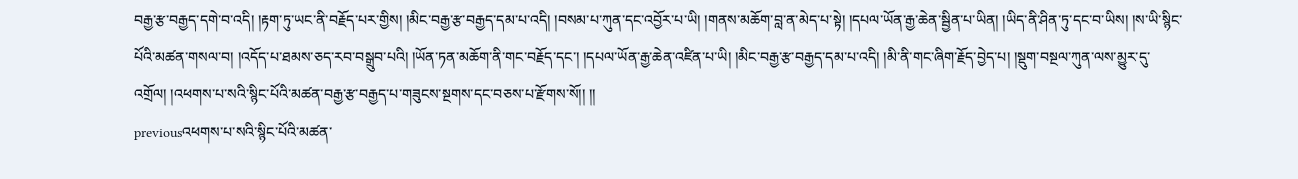བརྒྱ་རྩ་བརྒྱད་དགེ་བ་འདི། །རྟག་ཏུ་ཡང་ནི་བརྗོད་པར་གྱིས། །མིང་བརྒྱ་རྩ་བརྒྱད་དམ་པ་འདི། །བསམ་པ་ཀུན་དང་འབྱོར་པ་ཡི། །གནས་མཆོག་བླ་ན་མེད་པ་སྟེ། །དཔལ་ཡོན་རྒྱ་ཆེན་སྦྱིན་པ་ཡིན། །ཡིད་ནི་ཤིན་ཏུ་དང་བ་ཡིས། །ས་ཡི་སྙིང་པོའི་མཚན་གསལ་བ། །འདོད་པ་ཐམས་ཅད་རབ་བསྒྲུབ་པའི། །ཡོན་ཏན་མཆོག་ནི་གང་བརྗོད་དང་། །དཔལ་ཡོན་རྒྱ་ཆེན་འཛིན་པ་ཡི། །མིང་བརྒྱ་རྩ་བརྒྱད་དམ་པ་འདི། །མི་ནི་གང་ཞིག་རྗོད་བྱེད་པ། །སྡུག་བསྔལ་ཀུན་ལས་མྱུར་དུ་འགྲོལ། །འཕགས་པ་སའི་སྙིང་པོའི་མཚན་བརྒྱ་རྩ་བརྒྱད་པ་གཟུངས་སྔགས་དང་བཅས་པ་རྫོགས་སོ།། །།
previousའཕགས་པ་སའི་སྙིང་པོའི་མཚན་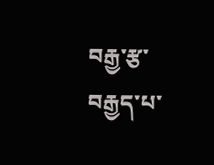བརྒྱ་རྩ་བརྒྱད་པ་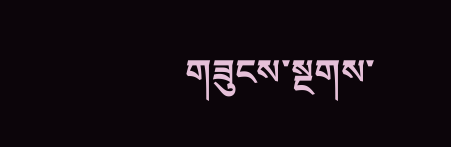གཟུངས་སྔགས་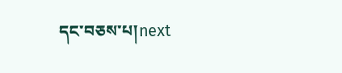དང་བཅས་པ།next